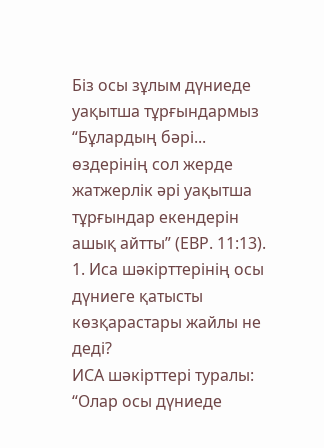Біз осы зұлым дүниеде уақытша тұрғындармыз
“Бұлардың бәрі... өздерінің сол жерде жатжерлік әрі уақытша тұрғындар екендерін ашық айтты” (ЕВР. 11:13).
1. Иса шәкірттерінің осы дүниеге қатысты көзқарастары жайлы не деді?
ИСА шәкірттері туралы: “Олар осы дүниеде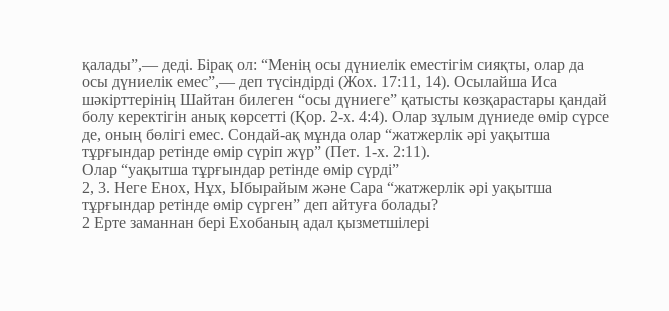қалады”,— деді. Бірақ ол: “Менің осы дүниелік еместігім сияқты, олар да осы дүниелік емес”,— деп түсіндірді (Жох. 17:11, 14). Осылайша Иса шәкірттерінің Шайтан билеген “осы дүниеге” қатысты көзқарастары қандай болу керектігін анық көрсетті (Қор. 2-х. 4:4). Олар зұлым дүниеде өмір сүрсе де, оның бөлігі емес. Сондай-ақ мұнда олар “жатжерлік әрі уақытша тұрғындар ретінде өмір сүріп жүр” (Пет. 1-х. 2:11).
Олар “уақытша тұрғындар ретінде өмір сүрді”
2, 3. Неге Енох, Нұх, Ыбырайым және Сара “жатжерлік әрі уақытша тұрғындар ретінде өмір сүрген” деп айтуға болады?
2 Ерте заманнан бері Ехобаның адал қызметшілері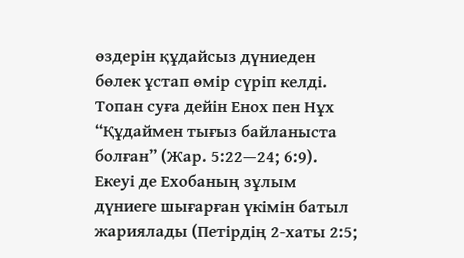өздерін құдайсыз дүниеден бөлек ұстап өмір сүріп келді. Топан суға дейін Енох пен Нұх “Құдаймен тығыз байланыста болған” (Жар. 5:22—24; 6:9). Екеуі де Ехобаның зұлым дүниеге шығарған үкімін батыл жариялады (Петірдің 2-хаты 2:5;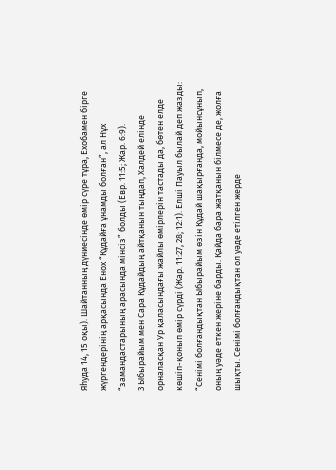Яһуда 14, 15 оқы). Шайтанның дүниесінде өмір сүре тұра, Ехобамен бірге жүргендерінің арқасында Енох “Құдайға ұнамды болған”, ал Нұх “замандастарының арасында мінсіз” болды (Евр. 11:5; Жар. 6:9).
3 Ыбырайым мен Сара Құдайдың айтқанын тыңдап, Халдей елінде орналасқан Ур қаласындағы жайлы өмірлерін тастады да, бөтен елде көшіп-қонып өмір сүрді (Жар. 11:27, 28; 12:1). Елші Пауыл былай деп жазды: “Сенімі болғандықтан Ыбырайым өзін Құдай шақырғанда, мойынсұнып, оның уәде еткен жеріне барды. Қайда бара жатқанын білмесе де, жолға шықты. Сенімі болғандықтан ол уәде етілген жерде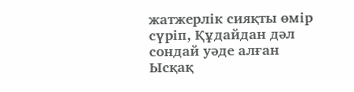жатжерлік сияқты өмір сүріп, Құдайдан дәл сондай уәде алған Ысқақ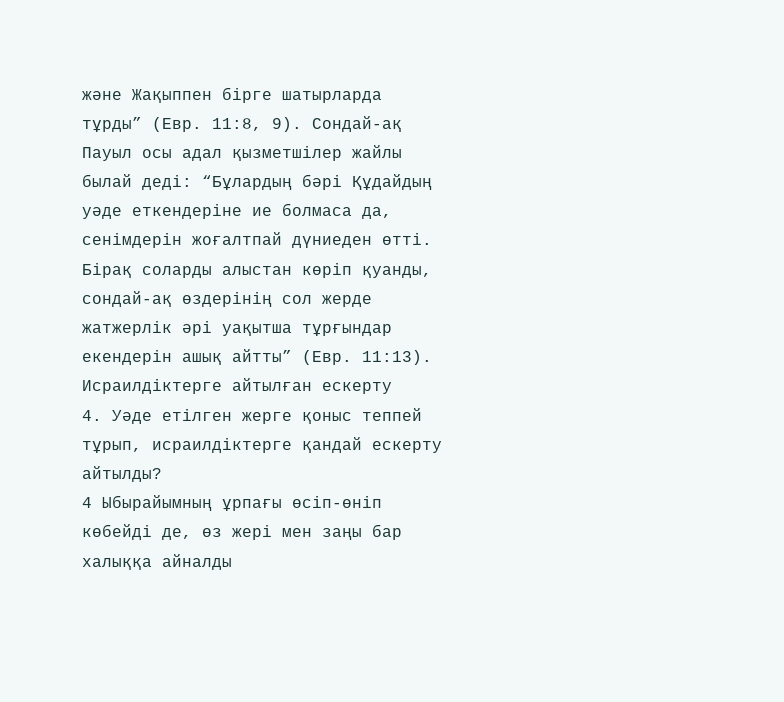және Жақыппен бірге шатырларда тұрды” (Евр. 11:8, 9). Сондай-ақ Пауыл осы адал қызметшілер жайлы былай деді: “Бұлардың бәрі Құдайдың уәде еткендеріне ие болмаса да, сенімдерін жоғалтпай дүниеден өтті. Бірақ соларды алыстан көріп қуанды, сондай-ақ өздерінің сол жерде жатжерлік әрі уақытша тұрғындар екендерін ашық айтты” (Евр. 11:13).
Исраилдіктерге айтылған ескерту
4. Уәде етілген жерге қоныс теппей тұрып, исраилдіктерге қандай ескерту айтылды?
4 Ыбырайымның ұрпағы өсіп-өніп көбейді де, өз жері мен заңы бар халыққа айналды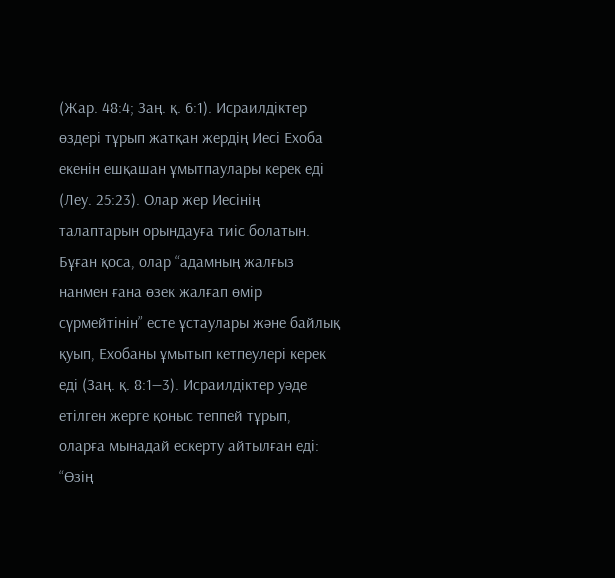(Жар. 48:4; Заң. қ. 6:1). Исраилдіктер өздері тұрып жатқан жердің Иесі Ехоба екенін ешқашан ұмытпаулары керек еді (Леу. 25:23). Олар жер Иесінің талаптарын орындауға тиіс болатын. Бұған қоса, олар “адамның жалғыз нанмен ғана өзек жалғап өмір сүрмейтінін” есте ұстаулары және байлық қуып, Ехобаны ұмытып кетпеулері керек еді (Заң. қ. 8:1—3). Исраилдіктер уәде етілген жерге қоныс теппей тұрып, оларға мынадай ескерту айтылған еді: “Өзің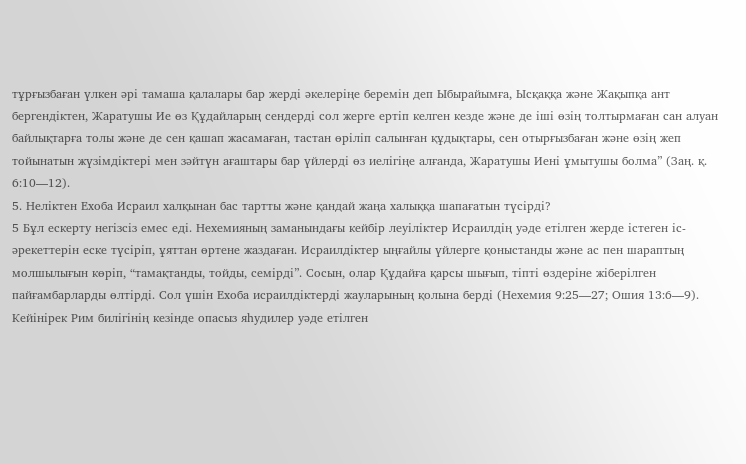тұрғызбаған үлкен әрі тамаша қалалары бар жерді әкелеріңе беремін деп Ыбырайымға, Ысқаққа және Жақыпқа ант бергендіктен, Жаратушы Ие өз Құдайларың сендерді сол жерге ертіп келген кезде және де іші өзің толтырмаған сан алуан байлықтарға толы және де сен қашап жасамаған, тастан өріліп салынған құдықтары, сен отырғызбаған және өзің жеп тойынатын жүзімдіктері мен зәйтүн ағаштары бар үйлерді өз иелігіңе алғанда, Жаратушы Иені ұмытушы болма” (Заң. қ. 6:10—12).
5. Неліктен Ехоба Исраил халқынан бас тартты және қандай жаңа халыққа шапағатын түсірді?
5 Бұл ескерту негізсіз емес еді. Нехемияның заманындағы кейбір леуіліктер Исраилдің уәде етілген жерде істеген іс-әрекеттерін еске түсіріп, ұяттан өртене жаздаған. Исраилдіктер ыңғайлы үйлерге қоныстанды және ас пен шараптың молшылығын көріп, “тамақтанды, тойды, семірді”. Сосын, олар Құдайға қарсы шығып, тіпті өздеріне жіберілген пайғамбарларды өлтірді. Сол үшін Ехоба исраилдіктерді жауларының қолына берді (Нехемия 9:25—27; Ошия 13:6—9). Кейінірек Рим билігінің кезінде опасыз яһудилер уәде етілген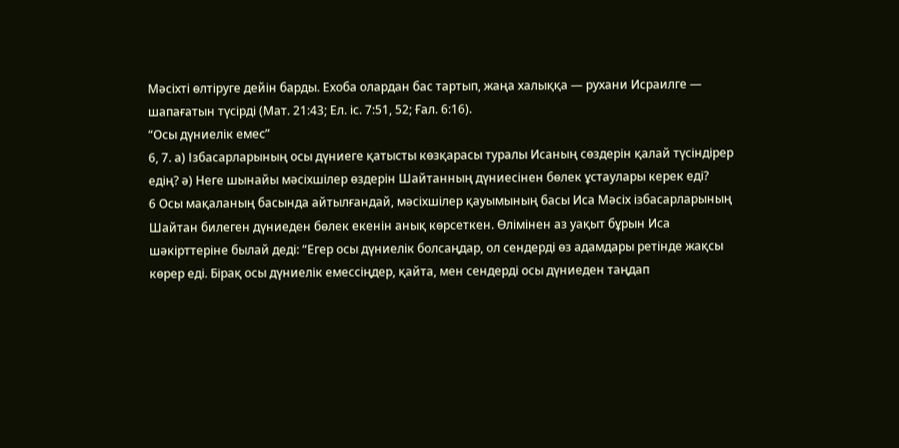Мәсіхті өлтіруге дейін барды. Ехоба олардан бас тартып, жаңа халыққа — рухани Исраилге — шапағатын түсірді (Мат. 21:43; Ел. іс. 7:51, 52; Ғал. 6:16).
“Осы дүниелік емес”
6, 7. а) Ізбасарларының осы дүниеге қатысты көзқарасы туралы Исаның сөздерін қалай түсіндірер едің? ә) Неге шынайы мәсіхшілер өздерін Шайтанның дүниесінен бөлек ұстаулары керек еді?
6 Осы мақаланың басында айтылғандай, мәсіхшілер қауымының басы Иса Мәсіх ізбасарларының Шайтан билеген дүниеден бөлек екенін анық көрсеткен. Өлімінен аз уақыт бұрын Иса шәкірттеріне былай деді: “Егер осы дүниелік болсаңдар, ол сендерді өз адамдары ретінде жақсы көрер еді. Бірақ осы дүниелік емессіңдер, қайта, мен сендерді осы дүниеден таңдап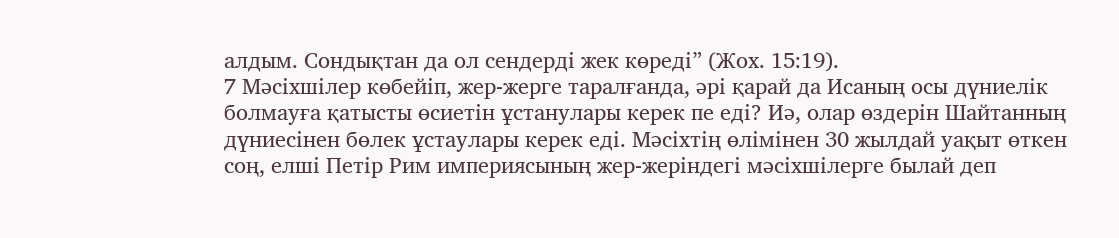алдым. Сондықтан да ол сендерді жек көреді” (Жох. 15:19).
7 Мәсіхшілер көбейіп, жер-жерге таралғанда, әрі қарай да Исаның осы дүниелік болмауға қатысты өсиетін ұстанулары керек пе еді? Иә, олар өздерін Шайтанның дүниесінен бөлек ұстаулары керек еді. Мәсіхтің өлімінен 30 жылдай уақыт өткен соң, елші Петір Рим империясының жер-жеріндегі мәсіхшілерге былай деп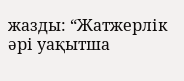жазды: “Жатжерлік әрі уақытша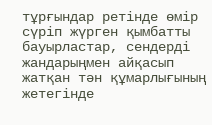тұрғындар ретінде өмір сүріп жүрген қымбатты бауырластар, сендерді жандарыңмен айқасып жатқан тән құмарлығының жетегінде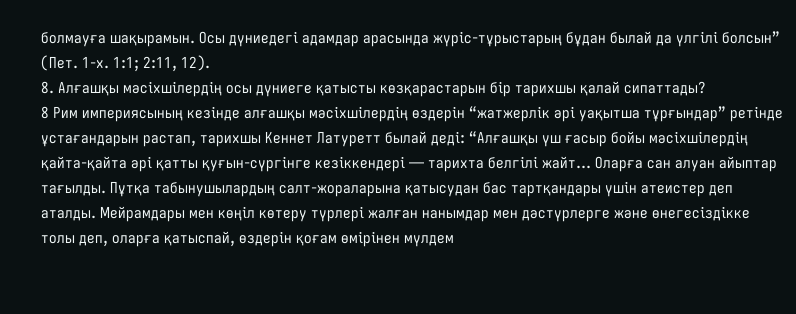болмауға шақырамын. Осы дүниедегі адамдар арасында жүріс-тұрыстарың бұдан былай да үлгілі болсын” (Пет. 1-х. 1:1; 2:11, 12).
8. Алғашқы мәсіхшілердің осы дүниеге қатысты көзқарастарын бір тарихшы қалай сипаттады?
8 Рим империясының кезінде алғашқы мәсіхшілердің өздерін “жатжерлік әрі уақытша тұрғындар” ретінде ұстағандарын растап, тарихшы Кеннет Латуретт былай деді: “Алғашқы үш ғасыр бойы мәсіхшілердің қайта-қайта әрі қатты қуғын-сүргінге кезіккендері — тарихта белгілі жайт... Оларға сан алуан айыптар тағылды. Пұтқа табынушылардың салт-жораларына қатысудан бас тартқандары үшін атеистер деп аталды. Мейрамдары мен көңіл көтеру түрлері жалған нанымдар мен дәстүрлерге және өнегесіздікке толы деп, оларға қатыспай, өздерін қоғам өмірінен мүлдем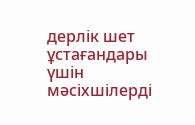дерлік шет ұстағандары үшін мәсіхшілерді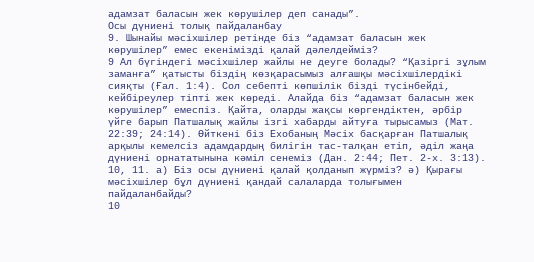адамзат баласын жек көрушілер деп санады”.
Осы дүниені толық пайдаланбау
9. Шынайы мәсіхшілер ретінде біз “адамзат баласын жек көрушілер” емес екенімізді қалай дәлелдейміз?
9 Ал бүгіндегі мәсіхшілер жайлы не деуге болады? “Қазіргі зұлым заманға” қатысты біздің көзқарасымыз алғашқы мәсіхшілердікі сияқты (Ғал. 1:4). Сол себепті көпшілік бізді түсінбейді, кейбіреулер тіпті жек көреді. Алайда біз “адамзат баласын жек көрушілер” емеспіз. Қайта, оларды жақсы көргендіктен, әрбір үйге барып Патшалық жайлы ізгі хабарды айтуға тырысамыз (Мат. 22:39; 24:14). Өйткені біз Ехобаның Мәсіх басқарған Патшалық арқылы кемелсіз адамдардың билігін тас-талқан етіп, әділ жаңа дүниені орнататынына кәміл сенеміз (Дан. 2:44; Пет. 2-х. 3:13).
10, 11. а) Біз осы дүниені қалай қолданып жүрміз? ә) Қырағы мәсіхшілер бұл дүниені қандай салаларда толығымен пайдаланбайды?
10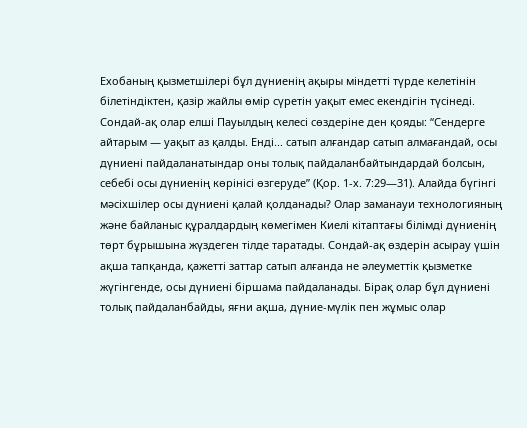Ехобаның қызметшілері бұл дүниенің ақыры міндетті түрде келетінін білетіндіктен, қазір жайлы өмір сүретін уақыт емес екендігін түсінеді. Сондай-ақ олар елші Пауылдың келесі сөздеріне ден қояды: “Сендерге айтарым — уақыт аз қалды. Енді... сатып алғандар сатып алмағандай, осы дүниені пайдаланатындар оны толық пайдаланбайтындардай болсын, себебі осы дүниенің көрінісі өзгеруде” (Қор. 1-х. 7:29—31). Алайда бүгінгі мәсіхшілер осы дүниені қалай қолданады? Олар заманауи технологияның және байланыс құралдардың көмегімен Киелі кітаптағы білімді дүниенің төрт бұрышына жүздеген тілде таратады. Сондай-ақ өздерін асырау үшін ақша тапқанда, қажетті заттар сатып алғанда не әлеуметтік қызметке жүгінгенде, осы дүниені біршама пайдаланады. Бірақ олар бұл дүниені толық пайдаланбайды, яғни ақша, дүние-мүлік пен жұмыс олар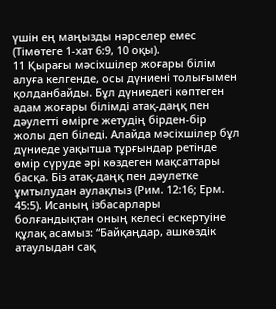үшін ең маңызды нәрселер емес (Тімөтеге 1-хат 6:9, 10 оқы).
11 Қырағы мәсіхшілер жоғары білім алуға келгенде, осы дүниені толығымен қолданбайды. Бұл дүниедегі көптеген адам жоғары білімді атақ-даңқ пен дәулетті өмірге жетудің бірден-бір жолы деп біледі. Алайда мәсіхшілер бұл дүниеде уақытша тұрғындар ретінде өмір сүруде әрі көздеген мақсаттары басқа. Біз атақ-даңқ пен дәулетке ұмтылудан аулақпыз (Рим. 12:16; Ерм. 45:5). Исаның ізбасарлары болғандықтан оның келесі ескертуіне құлақ асамыз: “Байқаңдар, ашкөздік атаулыдан сақ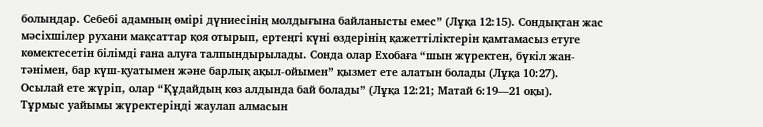болыңдар. Себебі адамның өмірі дүниесінің молдығына байланысты емес” (Лұқа 12:15). Сондықтан жас мәсіхшілер рухани мақсаттар қоя отырып, ертеңгі күні өздерінің қажеттіліктерін қамтамасыз етуге көмектесетін білімді ғана алуға талпындырылады. Сонда олар Ехобаға “шын жүректен, бүкіл жан-тәнімен, бар күш-қуатымен және барлық ақыл-ойымен” қызмет ете алатын болады (Лұқа 10:27). Осылай ете жүріп, олар “Құдайдың көз алдында бай болады” (Лұқа 12:21; Матай 6:19—21 оқы).
Тұрмыс уайымы жүректеріңді жаулап алмасын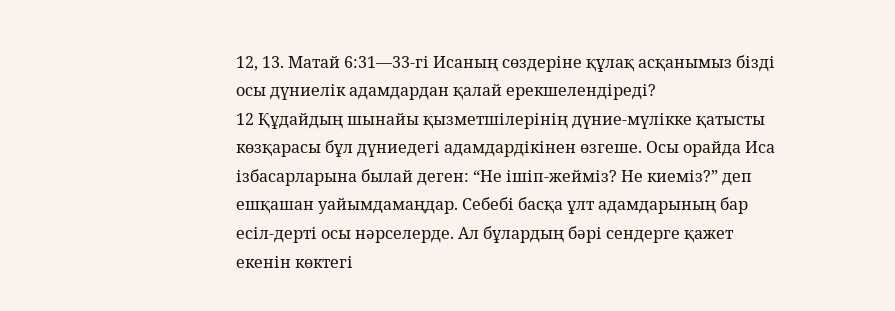12, 13. Матай 6:31—33-гі Исаның сөздеріне құлақ асқанымыз бізді осы дүниелік адамдардан қалай ерекшелендіреді?
12 Құдайдың шынайы қызметшілерінің дүние-мүлікке қатысты көзқарасы бұл дүниедегі адамдардікінен өзгеше. Осы орайда Иса ізбасарларына былай деген: “Не ішіп-жейміз? Не киеміз?” деп ешқашан уайымдамаңдар. Себебі басқа ұлт адамдарының бар есіл-дерті осы нәрселерде. Ал бұлардың бәрі сендерге қажет екенін көктегі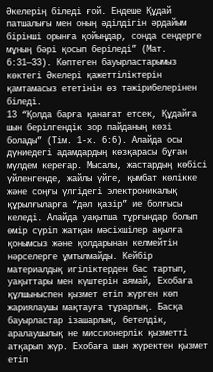Әкелерің біледі ғой. Ендеше Құдай патшалығы мен оның әділдігін әрдайым бірінші орынға қойыңдар, сонда сендерге мұның бәрі қосып беріледі” (Мат. 6:31—33). Көптеген бауырластарымыз көктегі Әкелері қажеттіліктерін қамтамасыз ететінін өз тәжірибелерінен біледі.
13 “Қолда барға қанағат етсек, Құдайға шын берілгендік зор пайданың көзі болады” (Тім. 1-х. 6:6). Алайда осы дүниедегі адамдардың көзқарасы бұған мүлдем кереғар. Мысалы, жастардың көбісі үйленгенде, жайлы үйге, қымбат көлікке және соңғы үлгідегі электроникалық құрылғыларға “дәл қазір” ие болғысы келеді. Алайда уақытша тұрғындар болып өмір сүріп жатқан мәсіхшілер ақылға қонымсыз және қолдарынан келмейтін нәрселерге ұмтылмайды. Кейбір материалдық игіліктерден бас тартып, уақыттары мен күштерін аямай, Ехобаға құлшыныспен қызмет етіп жүрген көп жариялаушы мақтауға тұрарлық. Басқа бауырластар ізашарлық, бетелдік, аралаушылық не миссионерлік қызметті атқарып жүр. Ехобаға шын жүректен қызмет етіп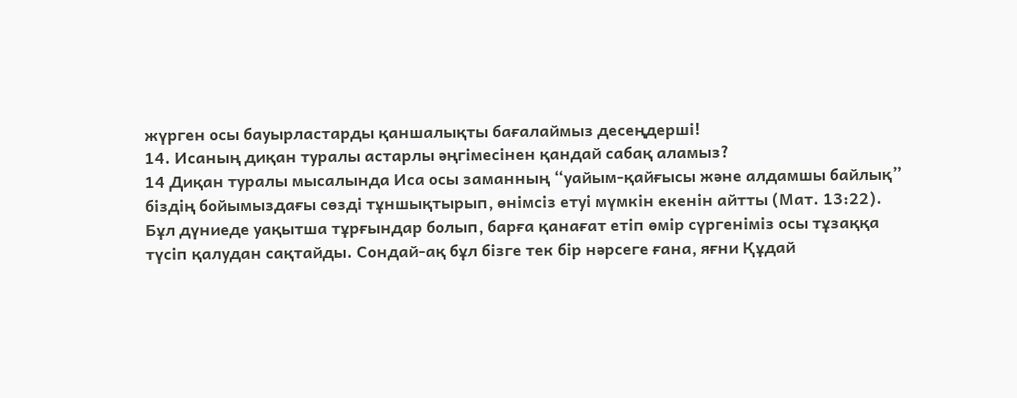жүрген осы бауырластарды қаншалықты бағалаймыз десеңдерші!
14. Исаның диқан туралы астарлы әңгімесінен қандай сабақ аламыз?
14 Диқан туралы мысалында Иса осы заманның “уайым-қайғысы және алдамшы байлық” біздің бойымыздағы сөзді тұншықтырып, өнімсіз етуі мүмкін екенін айтты (Мат. 13:22). Бұл дүниеде уақытша тұрғындар болып, барға қанағат етіп өмір сүргеніміз осы тұзаққа түсіп қалудан сақтайды. Сондай-ақ бұл бізге тек бір нәрсеге ғана, яғни Құдай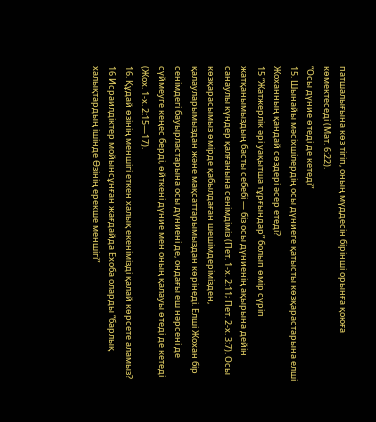патшалығына көз тігіп, оның мүддесін бірінші орынға қоюға көмектеседі (Мат. 6:22).
“Осы дүние өтеді де кетеді”
15. Шынайы мәсіхшілердің осы дүниеге қатысты көзқарастарына елші Жоханның қандай сөздері әсер етеді?
15 “Жатжерлік әрі уақытша тұрғындар” болып өмір сүріп жатқанымыздың басты себебі — біз осы дүниенің ақырына дейін санаулы күндер қалғанына сенімдіміз (Пет. 1-х. 2:11; Пет. 2-х. 3:7). Осы көзқарасымыз өмірде қабылдаған шешімдерімізден, қалауларымыздан және мақсаттарымыздан көрінеді. Елші Жохан бір сенімдегі бауырластарына осы дүниені де, ондағы еш нәрсені де сүймеуге кеңес берді, өйткені дүние мен оның қалауы өтеді де кетеді (Жох. 1-х. 2:15—17).
16. Құдай өзінің меншігі еткен халық екенімізді қалай көрсете аламыз?
16 Исраилдіктер мойынсұнған жағдайда Ехоба оларды “барлық халықтардың ішінде Өзінің ерекше меншігі”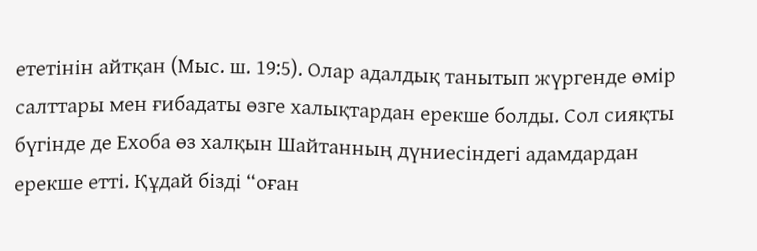ететінін айтқан (Мыс. ш. 19:5). Олар адалдық танытып жүргенде өмір салттары мен ғибадаты өзге халықтардан ерекше болды. Сол сияқты бүгінде де Ехоба өз халқын Шайтанның дүниесіндегі адамдардан ерекше етті. Құдай бізді “оған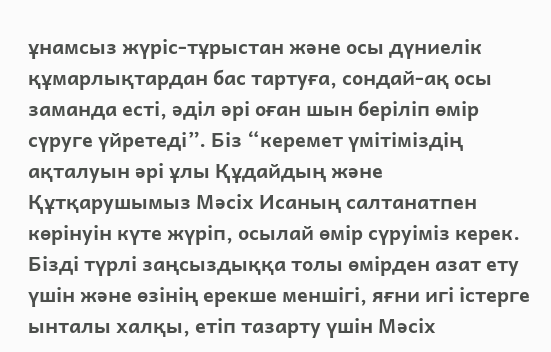ұнамсыз жүріс-тұрыстан және осы дүниелік құмарлықтардан бас тартуға, сондай-ақ осы заманда есті, әділ әрі оған шын беріліп өмір сүруге үйретеді”. Біз “керемет үмітіміздің ақталуын әрі ұлы Құдайдың және Құтқарушымыз Мәсіх Исаның салтанатпен көрінуін күте жүріп, осылай өмір сүруіміз керек. Бізді түрлі заңсыздыққа толы өмірден азат ету үшін және өзінің ерекше меншігі, яғни игі істерге ынталы халқы, етіп тазарту үшін Мәсіх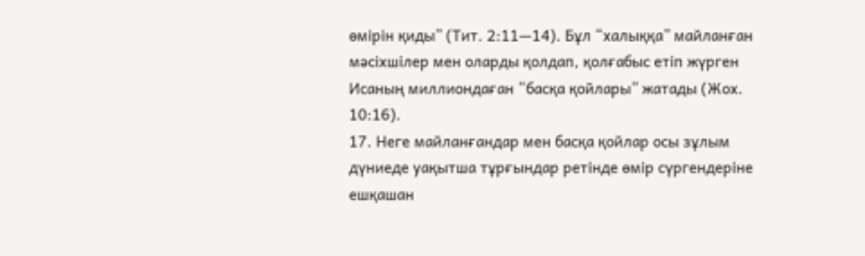өмірін қиды” (Тит. 2:11—14). Бұл “халыққа” майланған мәсіхшілер мен оларды қолдап, қолғабыс етіп жүрген Исаның миллиондаған “басқа қойлары” жатады (Жох. 10:16).
17. Неге майланғандар мен басқа қойлар осы зұлым дүниеде уақытша тұрғындар ретінде өмір сүргендеріне ешқашан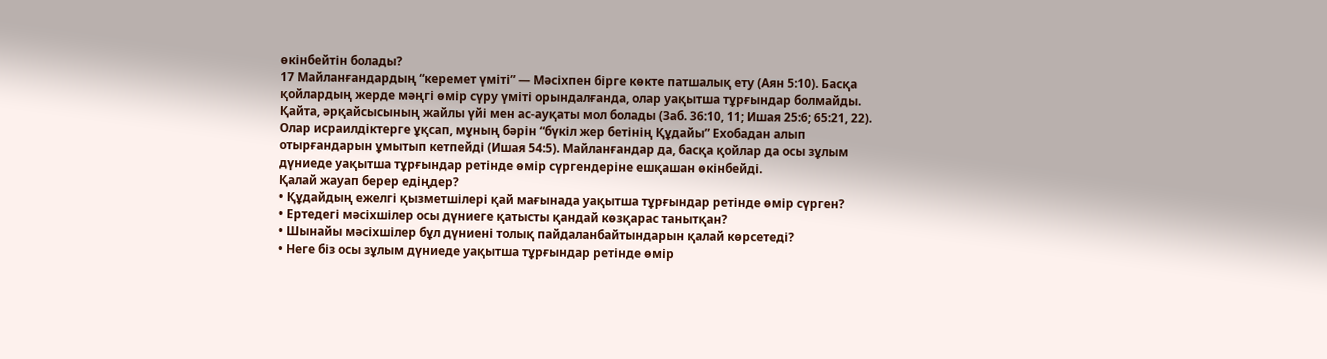өкінбейтін болады?
17 Майланғандардың “керемет үміті” — Мәсіхпен бірге көкте патшалық ету (Аян 5:10). Басқа қойлардың жерде мәңгі өмір сүру үміті орындалғанда, олар уақытша тұрғындар болмайды. Қайта, әрқайсысының жайлы үйі мен ас-ауқаты мол болады (Заб. 36:10, 11; Ишая 25:6; 65:21, 22). Олар исраилдіктерге ұқсап, мұның бәрін “бүкіл жер бетінің Құдайы” Ехобадан алып отырғандарын ұмытып кетпейді (Ишая 54:5). Майланғандар да, басқа қойлар да осы зұлым дүниеде уақытша тұрғындар ретінде өмір сүргендеріне ешқашан өкінбейді.
Қалай жауап берер едіңдер?
• Құдайдың ежелгі қызметшілері қай мағынада уақытша тұрғындар ретінде өмір сүрген?
• Ертедегі мәсіхшілер осы дүниеге қатысты қандай көзқарас танытқан?
• Шынайы мәсіхшілер бұл дүниені толық пайдаланбайтындарын қалай көрсетеді?
• Неге біз осы зұлым дүниеде уақытша тұрғындар ретінде өмір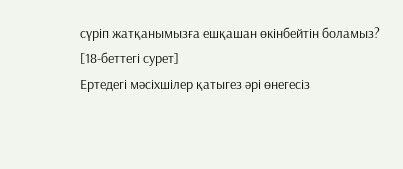сүріп жатқанымызға ешқашан өкінбейтін боламыз?
[18-беттегі сурет]
Ертедегі мәсіхшілер қатыгез әрі өнегесіз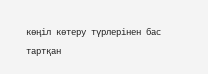көңіл көтеру түрлерінен бас тартқан